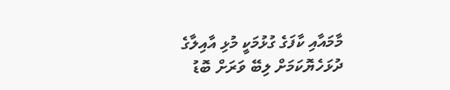މާމައާއި ކާފަގެ ގުޅުމަކީ މުޅި އާއިލާގެ ދުޅަހެޔޮކަމަށް ލިބޭ ވަރަށް ބޮޑު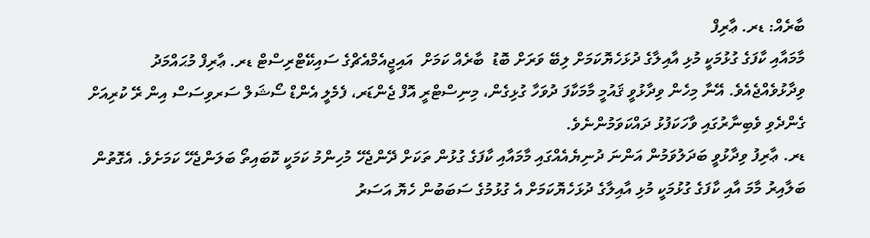ބާރެއް: ޑރ. ޢާރިފް
މާމައާއި ކާފަގެ ގުޅުމަކީ މުޅި އާއިލާގެ ދުޅަހެޔޮކަމަށް ލިބޭ ވަރަށް ބޮޑު  ބާރެއް ކަމަށް  އައިޖީއެމްއެޗްގެ ސައިކޭޓްރިސްޓް ޑރ. ޢާރިފް މުޙައްމަދު ވިދާޅުވެއްޖެއެވެ. އޭނާ މިހެން ވިދާޅުވީ ޤައުމީ މާމަކާފަ ދުވަހާ ގުޅިގެން، މިނިސްޓްރީ އޮފް ޖެންޑަރ، ފެމެލީ އެންޑް ސޯޝަލް ސަރވިސަސް އިން ރޭ ކުރިއަށް ގެންދެވި ވެބިނާރުގައި ވާހަކަފުޅު ދައްކަވަމުންނެވެ.
ޑރ. ޢާރިފު ވިދާޅުވީ ބަދަލުވަމުން އަންނަ ދުނިޔެއެއްގައި މާމައާއި ކާފަގެ ގުޅުން ތަކަށް ދޭންޖެހޭ މުހިންމު ކަމަކީ ކޮބައިތޯ ބަލަންޖެހޭ ކަމަށެވެ. އެގޮތުން ބަލާއިރު މާމަ އާއި ކާފަގެ ގުޅުމަކީ މުޅި އާއިލާގެ ދުޅަހެޔޮކަމަށް އެ ގުޅުމުގެ ސަބަބުން ހެޔޮ އަސަރު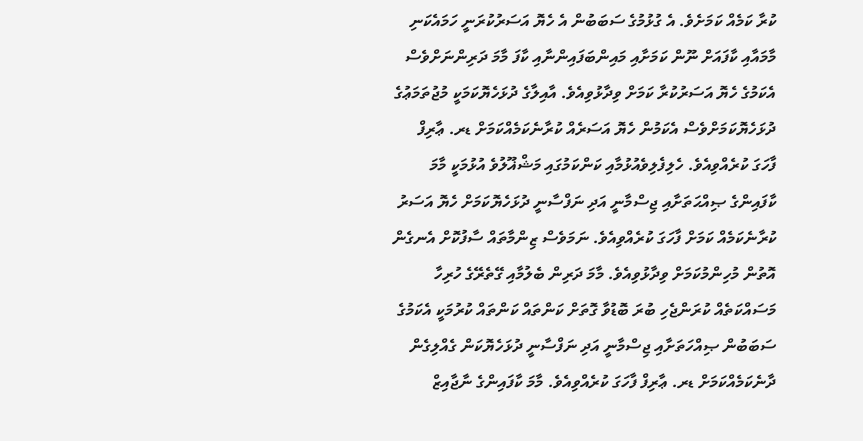ކުރާ ކަމެއް ކަމަށެވެ. އެ ގުޅުމުގެ ސަބަބުން އެ ހެޔޮ އަސަރުކުރަނީ ހަމައެކަނި މާމައާއި ކާފައަށް ނޫން ކަމަށާއި މައިންބަފައިންނާއި ކާފަ މާމަ ދަރިންނަށްވެސް އެކަމުގެ ހެޔޮ އަސަރުކުރާ ކަމަށް ވިދާޅުވިއެވެ. އާއިލާގެ ދުޅަހެޔޮކަމަކީ މުޖުތަމަޢުގެ ދުޅަހެޔޮކަމަށްވެސް އެކަމުން ހެޔޮ އަސަރެއް ކުރާނެކަމެއްކަމަށް ޑރ. ޢާރިފް ފާހަގަ ކުރެއްވިއެވެ. ހެލިފެލިވެއުޅުމާއި ކަންކަމުގައި މަޝްޣޫލުވެ އުޅުމަކީ މާމަ ކާފައިންގެ ޞިއްޙަތަށާއި ޖިސްމާނީ އަދި ނަފްސާނީ ދުޅަހެޔޮކަމަށް ހެޔޮ އަސަރު ކުރާނެކަމެއް ކަމަށް ފާހަގަ ކުރެއްވިއެވެ. ނަމަވެސް ޒިންމާތައް ސާފުކޮށް އެނގެން އޮތުން މުހިންމުކަމަށް ވިދާޅުވިއެވެ. މާމަ ދަރިން ބެލުމާއި ގޭތެރޭގެ ހުރިހާ މަސައްކަތެއް ކުރަންޖެހި ބުރަ ބޮޑުވާ ގޮތަށް ކަންތައް ކަންތައް ކުރުމަކީ އެކަމުގެ ސަބަބުން ޞިއްހަތަށާއި ޖިސްމާނީ އަދި ނަފްސާނީ ދުޅަހެޔޮކަން ގެއްލިގެން ދާނެކަމެއްކަމަށް ޑރ. ޢާރިފް ފާހަގަ ކުރެއްވިއެވެ. މާމަ ކާފައިންގެ ނާޖާއިޒް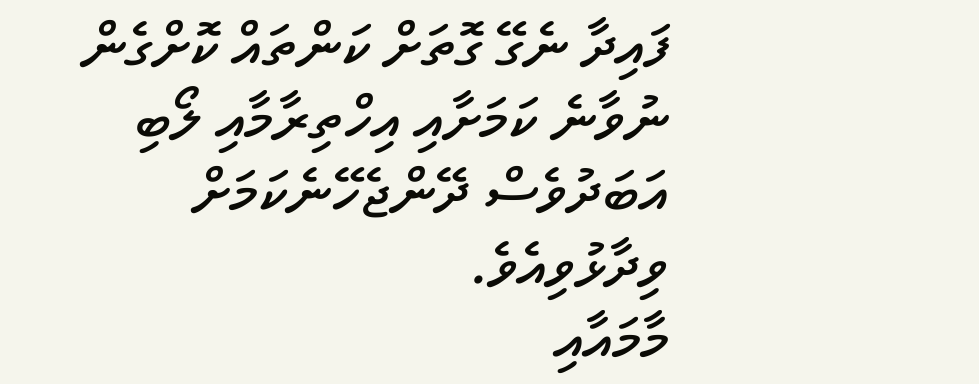ފައިދާ ނެގޭ ގޮތަށް ކަންތައް ކޮށްގެން ނުވާނެ ކަމަށާއި އިހްތިރާމާއި ލޯބި އަބަދުވެސް ދޭންޖެހޭނެކަމަށް ވިދާޅުވިއެވެ.
މާމައާއި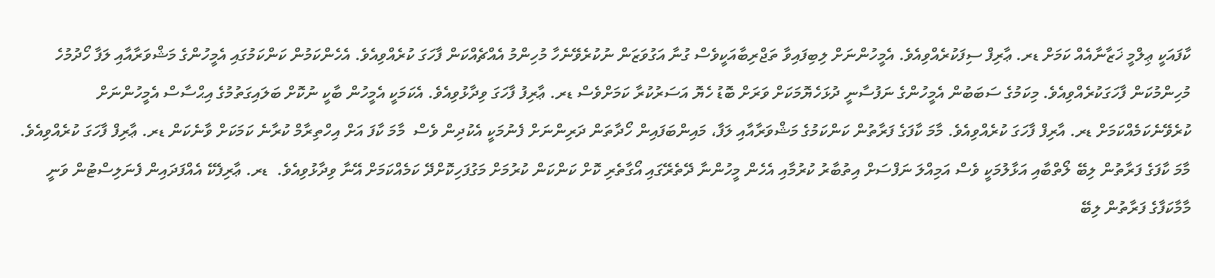ކާފައަކީ ޢިލްމީ ޚަޒާނާއެއް ކަމަށް ޑރ. ޢާރިފް ސިފަކުރެއްވިއެވެ. އެމީހުންނަށް ލިބިފައިވާ ތަޖްރިބާއަކީވެސް ގުނާ އަގުވަޒަން ނުކުރެވޭނެހާ މުހިންމު އެއްޗެއްކަން ފާހަގަ ކުރެއްވިއެވެ. އެހެންކަމުން ކަންކަމުގައި އެމީހުންގެ މަޝްވަރާއާއި ލަފާ ހޯދުމުހެ މުހިންމުކަން ފާހަގަކުރެއްވިއެވެ. މިކަމުގެ ސަބަބުން އެމީހުންގެ ނަފުސާނީ ދުޅަހެޔޮމަކަށް ވަރަށް ބޮޑު ހެޔޮ އަސަރުކުރާ ކަމަށްވެސް ޑރ. ޢާރިފު ފާހަގަ ވިދާޅުވިއެވެ. އެކަމަކީ އެމީހުން ބާކީ ނުކޮށް ބަލައިގަތުމުގެ އިޙްސާސް އެމީހުންނަށް ކުރެވޭނެކަމެއްކަމަށް ޑރ. އާރިފް ފާހަގަ ކުރެއްވިއެވެ. މާމަ ކާފަގެ ފަރާތުން ކަންކަމުގެ މަޝްވަރާއާއި ލަފާ، މައިންބަފައިން ހޯދާތަން ދަރިންނަށް ފެނުމަކީ އެކުދިން ވެސް  މާމަ ކާފަ އަށް އިހްތިރާމް ކުރާނެ ކަމަކަށް ވާނެކަން ޑރ. ޢާރިފް ފާހަގަ ކުރެއްވިއެވެ.
މާމަ ކާފަގެ ފަރާތުން ލިބޭ ލޯތްބާއި އަޅާލުމަކީ ވެސް އަމިއްލަ ނަފްސަށް އިތުބާރު ކުރުމާއި އެހެން މީހުންނާ ދޭތެރޭގައި އޯގާތެރި ކޮށް ކަންކަން ކުރުމަށް މަގުފަހިކޮށްދޭ ކަމެއްކަމަށް އޭނާ ވިދާޅުވިއެވެ.  ޑރ. ޢާރިފެކޭ އެއްފަދައިން ފެނަލިސްޓުން ވަނީ  މާމާކަފާގެ ފަރާތުން ލިބޭ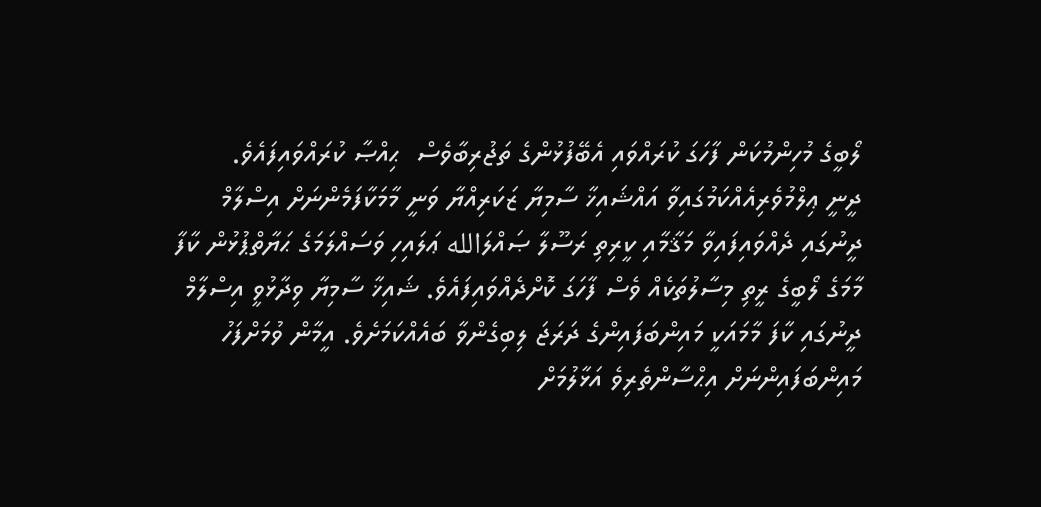ލޯބީގެ މުހިންމުކަން ފާހަގަ ކުރައްވައި އެބޭފުޅުންގެ ތަޖުރިބާވެސް  ޙިއްޞާ ކުރައްވައިފައެވެ.
ދީނީ ޢިލްމުވެރިއެއްކަމުގައިވާ އައްޝައިޚާ ސާމިޔާ ޒަކަރިއްޔާ ވަނީ މާމަކާފަމެންނަށް އިސްލާމް ދީނުގައި ދެއްވައިފައިވާ މަޤާމާއި ކީރިތި ރަސޫލާ ޞައްލަالله ޢަލައިހި ވަސައްލަމަގެ ޙަޔާތްޕުޅުން ކާފާ މާމަގެ ލޯބީގެ ރީތި މިސާލުތަކެއް ވެސް ފާހަގަ ކޮށްދެއްވައިފައެވެ. ޝައިޚާ ސާމިޔާ ވިދާޅުވީ އިސްލާމް ދީނުގައި ކާފަ މާމައަކީ މައިންބަފައިންގެ ދަރަޖަ ލިބިގެންވާ ބައެއްކަމަށެވެ. އީމާން ވުމަށްފަހު މައިންބަފައިންނަށް އިޙްސާންތެރިވެ އަޅާލުމަށް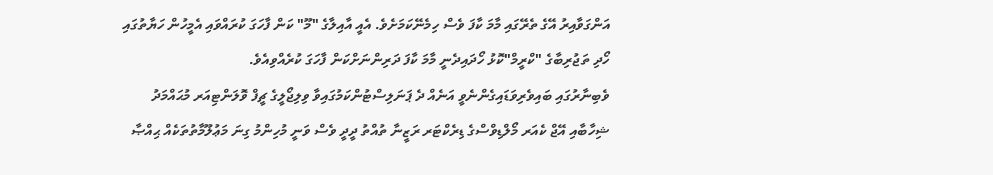އަންގަވާއިރު އޭގެ ތެރޭގައި މާމަ ކާފަ ވެސް ހިމެނޭކަމަށެވެ. އެއީ އާއިލާގެ "މޫ" ކަން ފާހަގަ ކުރައްވައި އެމީހުން ހަޔާތުގައި ހޯދި ތަޖުރިބާގެ "ކްރީމް"ކޮޅު ހޯދައިދެނީ މާމަ ކާފަ ދަރިންނަށްކަން ފާހަގަ ކުރެއްވިއެވެ.
ވެބިނާރުގައި ބައިވެރިވަޑައިގެންނެވީ އަނެއް ދެ ޕަނަލިސްޓުންކަމުގައިވާ ވިލިޖޯލީގެ ޗީފް ވޮލަންޓިއަރ މުޙައްމަދު ޝިހާބާއި އޭޖް ކެއަރ މޯލްޑިވްސްގެ ޑިރެކްޓަރ ރަޒީނާ ތުއްތު ދީދީ ވެސް ވަނީ މުހިންމު ގިނަ މަޢުލޫމާތުތަކެއް ޙިއްޞާ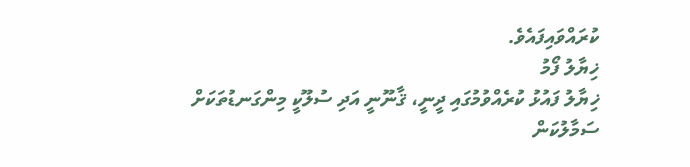ކުރައްވައިފައެވެ.
ޚިޔާލު ފޯމު
ޚިޔާލު ފައުޅު ކުރެއްވުމުގައި ދީނީ، ޤާނޫނީ އަދި ސުލޫކީ މިންގަނޑުތަކަށް ސަމާލުކަން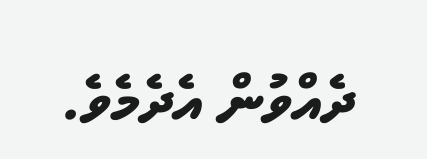ދެއްވުން އެދެމެވެ.